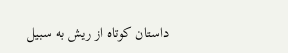داستان کوتاه از ریش به سبیل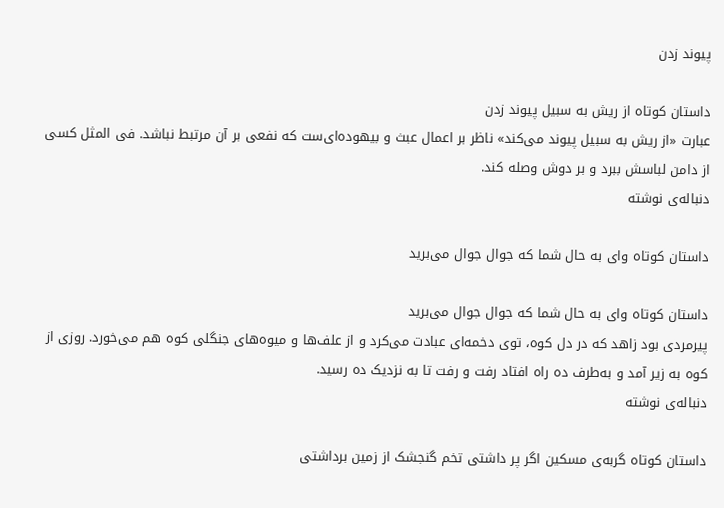پیوند زدن

داستان کوتاه از ریش به سبیل پیوند زدن
عبارت «از ریش به سبیل پیوند می‌کند» ناظر بر اعمال عبث و بیهوده‌ای‌ست که نفعی بر آن مرتبط نباشد. فی المثل کسی از دامن لباسش ببرد و بر دوش وصله کند.
دنباله‌ی نوشته

داستان کوتاه وای به حال شما که جوال جوال می‌برید

داستان کوتاه وای به حال شما که جوال جوال می‌برید
پیرمردی بود زاهد که در دل کوه، توی دخمه‌ای عبادت می‌کرد و از علف‌ها و میوه‌های جنگلی کوه هم می‌خورد. روزی از کوه به زیر آمد و به‌طرف ده راه افتاد رفت و رفت تا به نزدیک ده رسید.
دنباله‌ی نوشته

داستان کوتاه گربه‌ی مسکین اگر پر داشتی تخم گنجشک از زمین برداشتی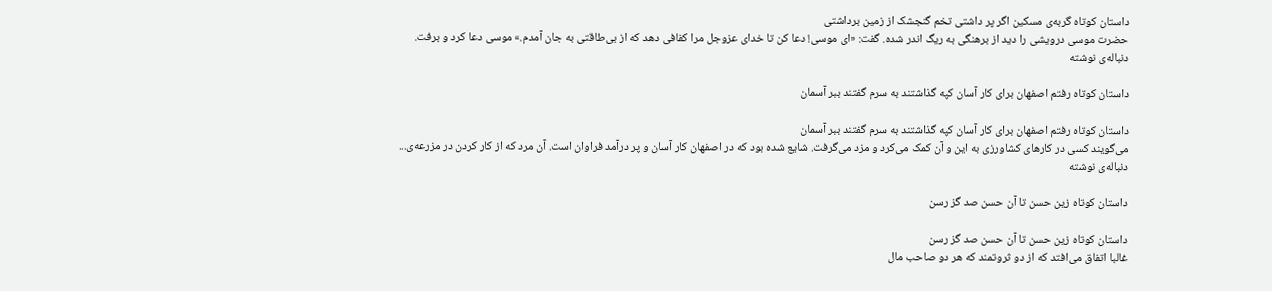داستان کوتاه گربه‌ی مسکین اگر پر داشتی تخم گنجشک از زمین برداشتی
حضرت موسی درویشی را دید از برهنگی به ریگ اندر شده. گفت: «ای موسی! دعا کن تا خدای عزوجل مرا کفافی دهد که از بی‌طاقتی به جان آمدم.» موسی دعا کرد و برفت.
دنباله‌ی نوشته

داستان کوتاه رفتم اصفهان برای کار آسان کپه گذاشتند به سرم گفتند ببر آسمان

داستان کوتاه رفتم اصفهان برای کار آسان کپه گذاشتند به سرم گفتند ببر آسمان
می‌گویند کسی در کارهای کشاورزی به این و آن کمک می‌کرد و مزد می‌گرفت. شایع شده بود که در اصفهان کار آسان و پر درآمد فراوان است. آن مرد که از کار کردن در مزرعه‌ی...
دنباله‌ی نوشته

داستان کوتاه زین حسن تا آن حسن صد گز رسن

داستان کوتاه زین حسن تا آن حسن صد گز رسن
غالبا اتفاق می‌افتد که از دو ثروتمند که هر دو صاحب مال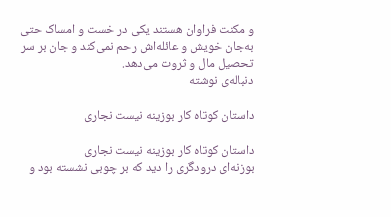و مکنت فراوان هستند یکی در خست و امساک حتی به‌جان خویش و عائله‌اش رحم نمی‌کند و جان بر سر تحصیل مال و ثروت می‌دهد.
دنباله‌ی نوشته

داستان کوتاه کار بوزینه نیست نجاری

داستان کوتاه کار بوزینه نیست نجاری
بوزنه‌ای درودگری را دید که بر چوبی نشسته بود و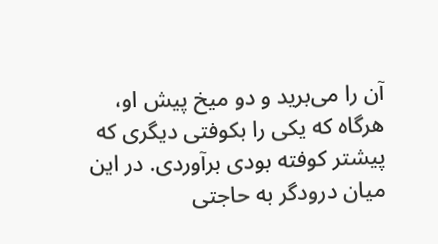آن را می‌برید و دو میخ پیش او، هرگاه که یکی را بکوفتی دیگری که پیشتر کوفته بودی برآوردی. در این میان درودگر به حاجتی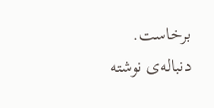برخاست.
دنباله‌ی نوشته